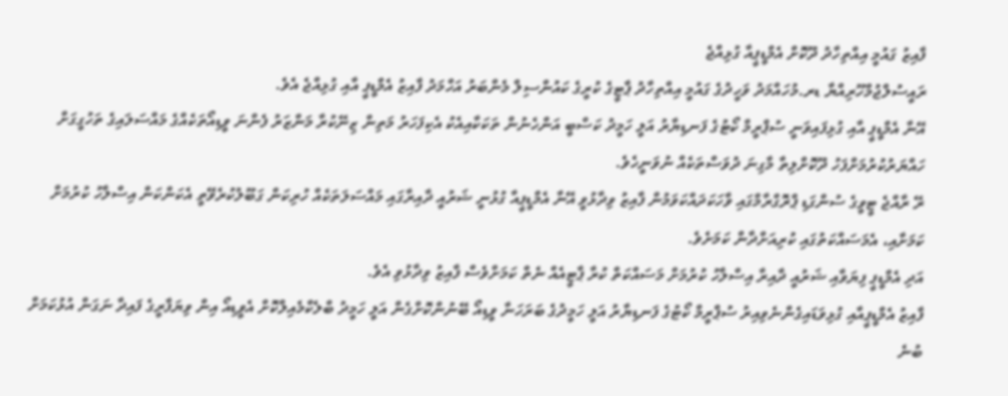ފާއިޒު ގައުމީ އިއްތިހާދު ދޫކޮށް އެމްޑީޕީއާ ގުޅިއްޖެ
ރައީސުލްޖުމްހޫރިއްޔާ ޑރ.މުހައްމަދު ވަހީދުގެ ގައުމީ އިއްތިހާދު ޕާޓީގެ ކުރީގެ ކައުންސިލް މެންބަރު އަހްމަދު ފާއިޒު އެމްޑީޕީ އާއި ގުޅިއްޖެ އެވެ.
އޭނާ އެމްޑީޕީ އާއި ގުޅިފައިވަނީ ސުޕްރީމް ކޯޓުގެ ފަނޑިޔާރު އަލީ ހަމީދު ކަސްބީ އަންހެނުން ތަކަކާއިއެކު އެކިފަހަރު މަތިން ޒިނޭކުރާ މަންޒަރު ފެންނަ ވީޑިއޯތަކެއްގެ މައްސަލައިގެ ތަހުގީގަށް ހައްޔަރުކުރުމަށްފަހު ދޫކޮށްލިތާ މާގިނަ ދުވަސްތަކެއް ނުވަނީހެވެ.
ރޭ ރާއްޖެ ޓީވީގެ ސުންގަޑި ޕްރޮގްރާމްގައި ވާހަކަދައްކަވަމުން ފާއިޒު ވިދާޅުވީ އޭނާ އެމްޑީޕީއާ ގުޅުނީ ޝަރުއީ ދާއިރާގައި މައްސަލަތަކެއް ހުރިކަން ގަބޫލުކުރެވޭތީ އެކަންކަން އިސްލާހު ކުރުމަށް ކަމަށާއި، އެމަސައްކަތުގައި ކުރިއަށްދާން ކަމަށެވެ.
އަދި އެމްޑީޕީ ފިޔަވާއި ޝަރުއީ ދާއިރާ އިސްލާހު ކުރުމަށް މަސައްކަތް ކުރާ ޕާޓީއެއް ނެތް ކަމަށްވެސް ފާއިޒު ވިދާޅުވި އެވެ.
ފާއިޒު އެމްޑީޕީއާއި ގުޅިވަޑައިގެންނެވިއިރު ސުޕްރީމް ކޯޓުގެ ފަނޑިޔާރު އަލީ ހަމީދުގެ ބަރަހަނާ ވީޑިއޯ ބޭނުންކޮށްގެން އަލީ ހަމީދު ބްލެކްމެއިލްކޮށް އެވީޑިއޯ އިން ވިޔަފާރީގެ ފައިދާ ނަގަން އުޅުކަމަށް ބުނެ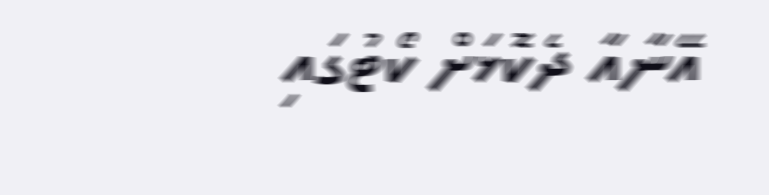އޭނާއާ ދެކޮޅަށް ކޯޓުގައި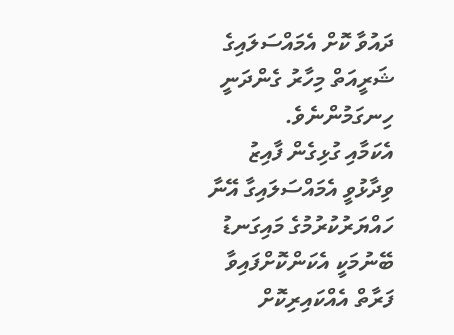ދައުވާ ކޮށް އެމައްސަލައިގެ ޝަރީއަތް މިހާރު ގެންދަނީ ހިނގަމުންނެވެ.
އެކަމާއި ގުޅިގެން ފާއިޒު ވިދާޅުވީ އެމައްސަލައިގާ އޭނާ ހައްޔަރުކުރުމުގެ މައިގަނޑު ބޭނުމަކީ އެކަންކޮށްފައިވާ ފަރާތް އެއްކައިރިކޮށް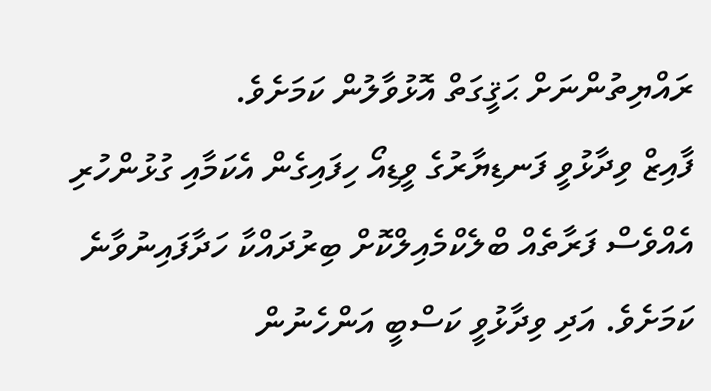ރައްޔިތުންނަށް ޙަޤީގަތް އޮޅުވާލުން ކަމަށެވެ.
ފާއިޒް ވިދާޅުވީ ފަނޑިޔާރުގެ ވީޑިއޯ ހިފައިގެން އެކަމާއި ގުޅުންހުރި އެއްވެސް ފަރާތެއް ބްލެކްމެއިލްކޮށް ބިރުދައްކާ ހަދާފައިނުވާނެ ކަމަށެވެ. އަދި ވިދާޅުވީ ކަސްބީ އަންހެނުން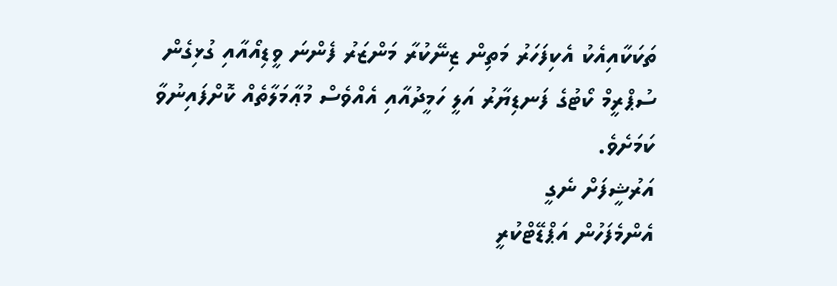ތަކަކާއިއެކު އެކިފަހަރު މަތިން ޒިނޭކުރާ މަންޒަރު ފެންނަ ވީޑިއޯއާއި ގުޅިގެން ސުޕްރީމް ކޯޓުގެ ފަނޑިޔާރު އަލީ ހަމީދުއާއި އެއްވެސް މުޢާމަލާތެއް ކޮށްފައިނުވާ ކަމަށެވެ.
އަރުޝީފަށް ނެގީ
އެންމެފަހުން އަޕްޑޭޓްކުރީ